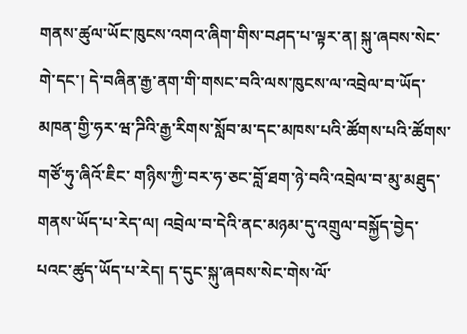གནས་ཚུལ་ཡོང་ཁུངས་འགའ་ཞིག་གིས་བཤད་པ་ལྟར་ན། སྐུ་ཞབས་སེང་གེ་དང་། དེ་བཞིན་རྒྱ་ནག་གི་གསང་བའི་ལས་ཁུངས་ལ་འབྲེལ་བ་ཡོད་མཁན་གྱི་ཧར་ཝ་ཌིའི་རྒྱ་རིགས་སློབ་མ་དང་མཁས་པའི་ཚོགས་པའི་ཚོགས་གཙོ་ཧུ་ཞིའོ་ཇིང་ གཉིས་ཀྱི་བར་ཧ་ཅང་བློ་ཐག་ཉེ་བའི་འབྲེལ་བ་མུ་མཐུད་གནས་ཡོད་པ་རེད་ལ། འབྲེལ་བ་དེའི་ནང་མཉམ་དུ་འགྲུལ་བསྐྱོད་བྱེད་པའང་ཚུད་ཡོད་པ་རེད། ད་དུང་སྐུ་ཞབས་སེང་གེས་ལོ་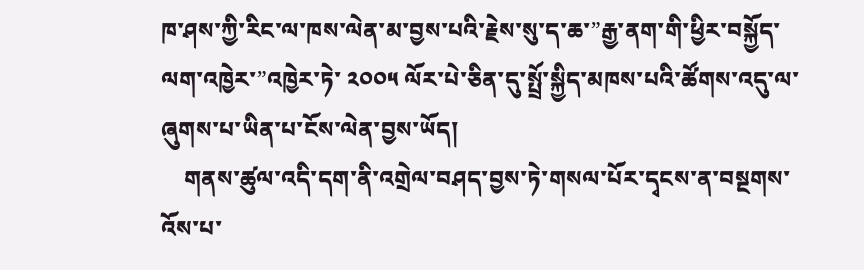ཁ་ཤས་ཀྱི་རིང་ལ་ཁས་ལེན་མ་བྱས་པའི་རྗེས་སུ་ད་ཆ་”རྒྱ་ནག་གི་ཕྱིར་བསྐྱོད་ལག་འཁྱེར་”འཁྱེར་ཏེ་ ༢༠༠༥ ལོར་པེ་ཅིན་དུ་སྤྲོ་སྐྱིད་མཁས་པའི་ཚོགས་འདུ་ལ་ཞུགས་པ་ཡིན་པ་ངོས་ལེན་བྱས་ཡོད།
    གནས་ཚུལ་འདི་དག་ནི་འགྲེལ་བཤད་བྱས་ཏེ་གསལ་པོར་དྭངས་ན་བསྔགས་འོས་པ་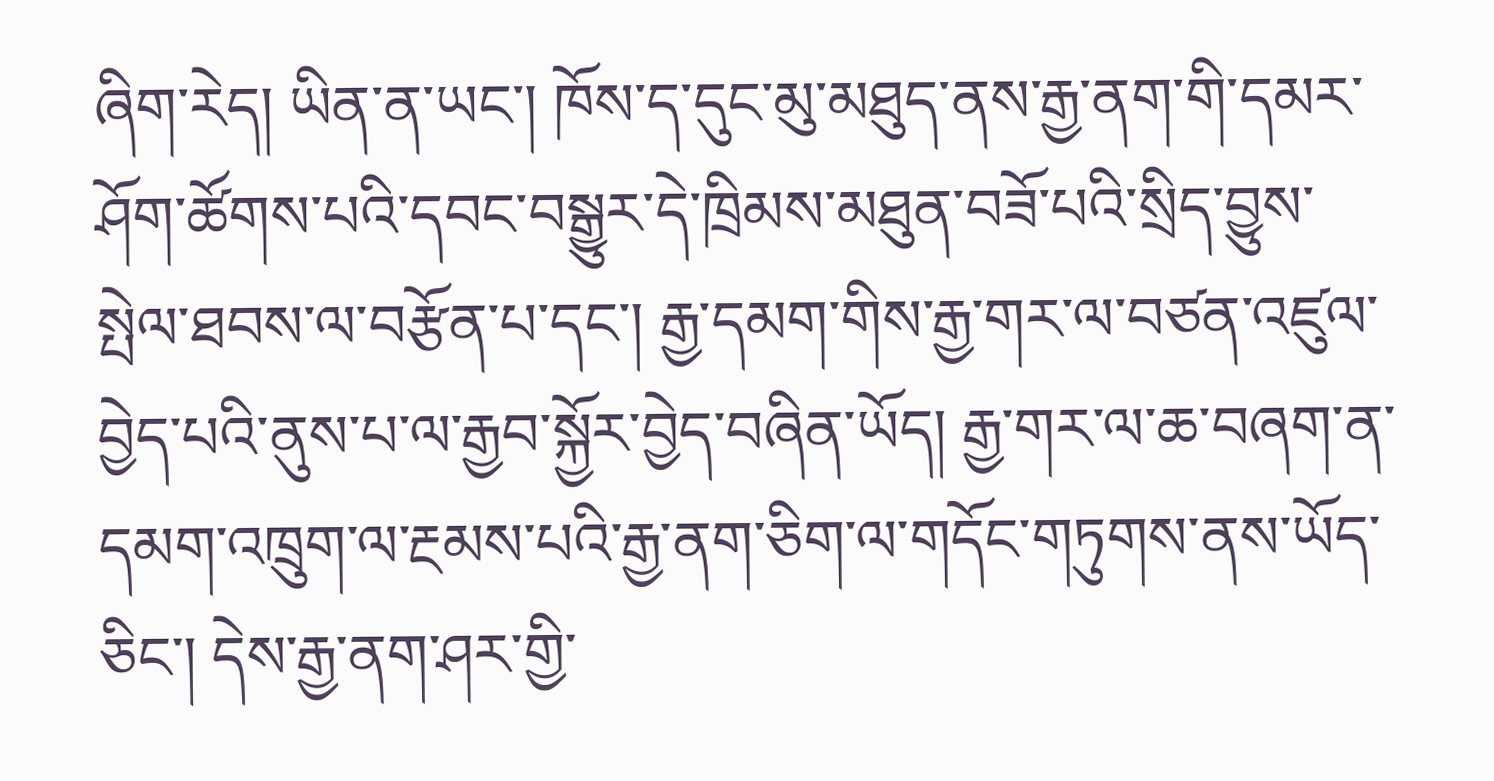ཞིག་རེད། ཡིན་ན་ཡང་། ཁོས་ད་དུང་མུ་མཐུད་ནས་རྒྱ་ནག་གི་དམར་ཤོག་ཚོགས་པའི་དབང་བསྒྱུར་དེ་ཁྲིམས་མཐུན་བཟོ་པའི་སྲིད་བྱུས་སྤེལ་ཐབས་ལ་བརྩོན་པ་དང་། རྒྱ་དམག་གིས་རྒྱ་གར་ལ་བཙན་འཛུལ་བྱེད་པའི་ནུས་པ་ལ་རྒྱབ་སྐྱོར་བྱེད་བཞིན་ཡོད། རྒྱ་གར་ལ་ཆ་བཞག་ན་དམག་འཁྲུག་ལ་རྔམས་པའི་རྒྱ་ནག་ཅིག་ལ་གདོང་གཏུགས་ནས་ཡོད་ཅིང་། དེས་རྒྱ་ནག་ཤར་གྱི་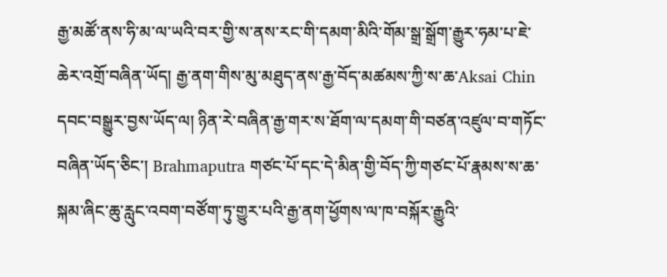རྒྱ་མཚོ་ནས་ཧི་མ་ལ་ཡའི་བར་གྱི་ས་ནས་རང་གི་དམག་མིའི་གོམ་སྒྲ་སྒྲོག་རྒྱུར་ཧམ་པ་ཇེ་ཆེར་འགྲོ་བཞིན་ཡོད། རྒྱ་ནག་གིས་མུ་མཐུད་ནས་རྒྱ་བོད་མཚམས་ཀྱི་ས་ཆ་Aksai Chin དབང་བསྒྱུར་བྱས་ཡོད་ལ། ཉིན་རེ་བཞིན་རྒྱ་གར་ས་ཐོག་ལ་དམག་གི་བཙན་འཛུལ་བ་གཏོང་བཞིན་ཡོད་ཅིང་། Brahmaputra གཙང་པོ་དང་དེ་མིན་གྱི་བོད་ཀྱི་གཙང་པོ་རྣམས་ས་ཆ་སྐམ་ཞིང་ཆུ་རླུང་འབག་བཙོག་ཏུ་གྱུར་པའི་རྒྱ་ནག་ཕྱོགས་ལ་ཁ་བསྐོར་རྒྱུའི་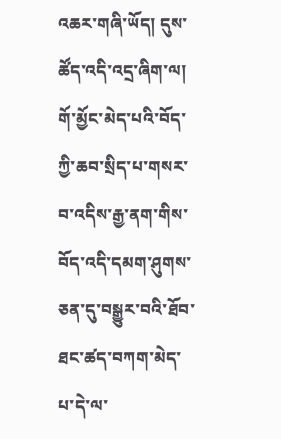འཆར་གཞི་ཡོད། དུས་ཚོད་འདི་འདྲ་ཞིག་ལ། གོ་མྱོང་མེད་པའི་བོད་ཀྱི་ཆབ་སྲིད་པ་གསར་བ་འདིས་རྒྱ་ནག་གིས་བོད་འདི་དམག་ཤུགས་ཅན་དུ་བསྒྱུར་བའི་ཐོབ་ཐང་ཚད་བཀག་མེད་པ་དེ་ལ་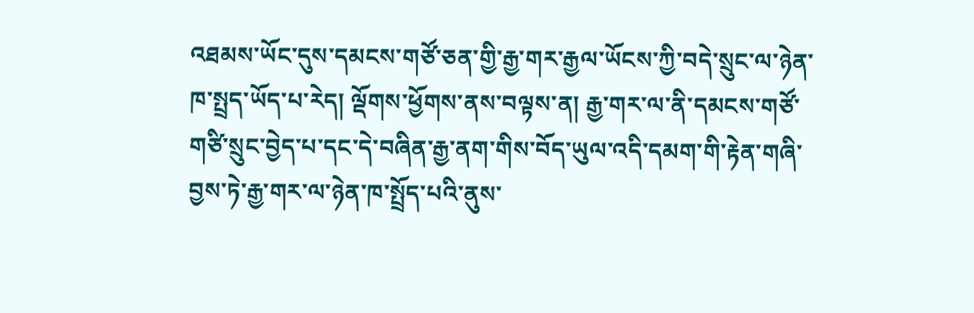འཐམས་ཡོང་དུས་དམངས་གཙོ་ཅན་གྱི་རྒྱ་གར་རྒྱལ་ཡོངས་ཀྱི་བདེ་སྲུང་ལ་ཉེན་ཁ་སྤྲད་ཡོད་པ་རེད། ལྡོགས་ཕྱོགས་ནས་བལྟས་ན། རྒྱ་གར་ལ་ནི་དམངས་གཙོ་གཙི་སྲུང་བྱེད་པ་དང་དེ་བཞིན་རྒྱ་ནག་གིས་བོད་ཡུལ་འདི་དམག་གི་རྟེན་གཞི་བྱས་ཏེ་རྒྱ་གར་ལ་ཉེན་ཁ་སྤྲོད་པའི་ནུས་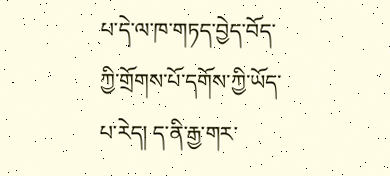པ་དེ་ལ་ཁ་གཏད་བྱེད་བོད་ཀྱི་གྲོགས་པོ་དགོས་ཀྱི་ཡོད་པ་རེད། ད་ནི་རྒྱ་གར་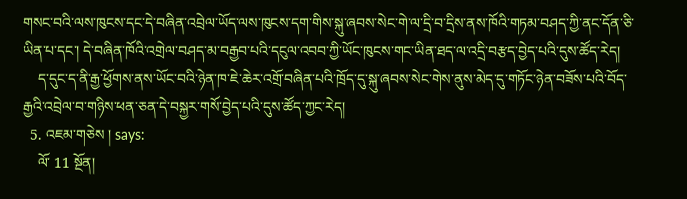གསང་བའི་ལས་ཁུངས་དང་དེ་བཞིན་འབྲེལ་ཡོད་ལས་ཁུངས་དག་གིས་སྐུ་ཞབས་སེང་གེ་ལ་དྲི་བ་དྲིས་ནས་ཁོའི་གཏམ་བཤད་ཀྱི་ནང་དོན་ཅི་ཡིན་པ་དང་། དེ་བཞིན་ཁོའི་འགྲེལ་བཤད་མ་བརྒྱབ་པའི་དངུལ་འབབ་ཀྱི་ཡོང་ཁུངས་གང་ཡིན་ཐད་ལ་འདྲི་བརྩད་བྱེད་པའི་དུས་ཚོད་རེད།
    ད་དུང་ད་ནི་རྒྱ་ཕྱོགས་ནས་ཡོང་བའི་ཉེན་ཁ་ཇེ་ཆེར་འགྲོ་བཞིན་པའི་ཁྲོད་དུ་སྐུ་ཞབས་སེང་གེས་ནུས་མེད་དུ་གཏོང་ཉེན་བཟོས་པའི་བོད་རྒྱའི་འབྲེལ་བ་གཉིས་ཕན་ཅན་དེ་བསྐྱར་གསོ་བྱེད་པའི་དུས་ཚོད་ཀྱང་རེད།
  5. འཇམ་གཅེས ། says:
    ལོ་ 11 སྔོན།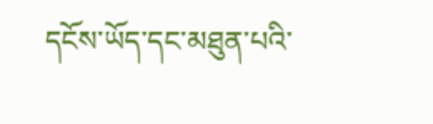དངོས་ཡོད་དང་མཐུན་པའི་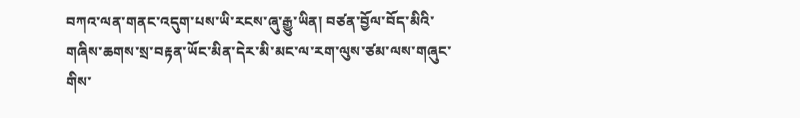བཀའ་ལན་གནང་འདུག་པས་ཡི་རངས་ཞུ་རྒྱུ་ཡིན། བཙན་བྱོལ་བོད་མིའི་གཞིས་ཆགས་སྲ་བརྟན་ཡོང་མིན་དེར་མི་མང་ལ་རག་ལུས་ཙམ་ལས་གཞུང་གིས་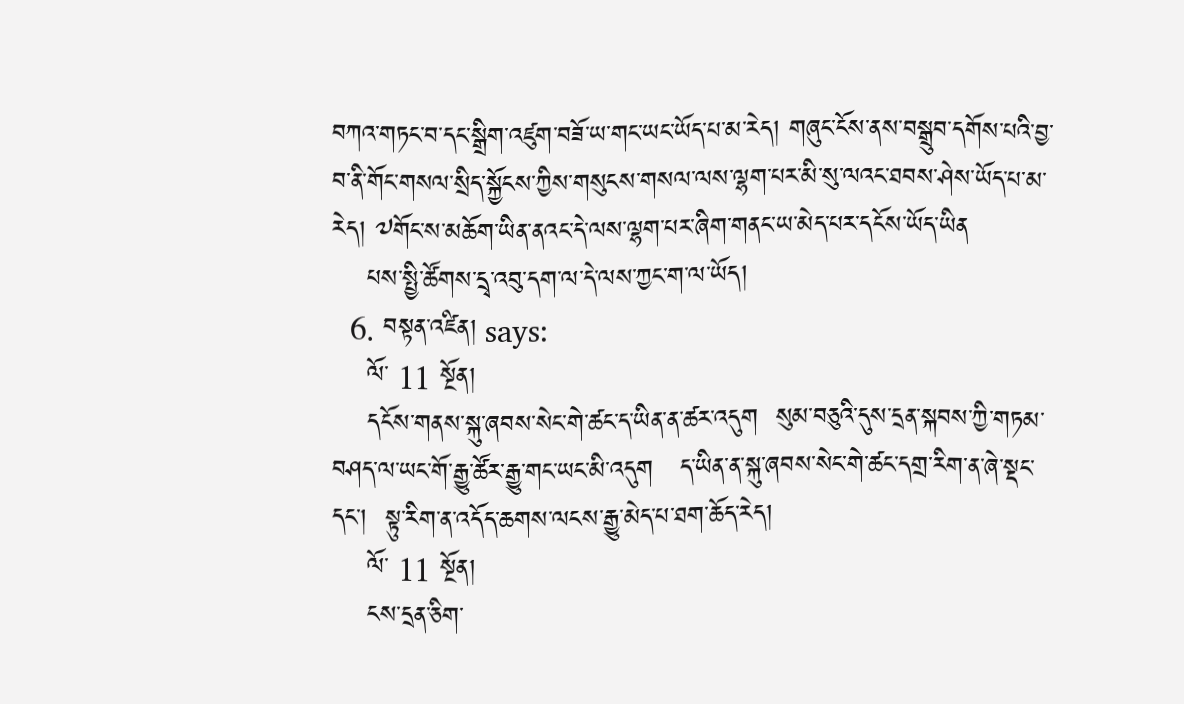བཀའ་གཏང་བ་དང་སྒྲིག་འཛུག་བཟོ་ཡ་གང་ཡང་ཡོད་པ་མ་རེད། གཞུང་ངོས་ནས་བསྒྲུབ་དགོས་པའི་བྱ་བ་ནི་གོང་གསལ་སྲིད་སྐྱོངས་ཀྱིས་གསུངས་གསལ་ལས་ལྷག་པར་མི་སུ་ལའང་ཐབས་ཤེས་ཡོད་པ་མ་རེད། ༧གོང་ས་མཆོག་ཡིན་ནའང་དེ་ལས་ལྷག་པར་ཞིག་གནང་ཡ་མེད་པར་དངོས་ཡོད་ཡིན
    པས་སྤྱི་ཚོགས་དྲྭ་འབུ་དག་ལ་དེ་ལས་ཀྱང་ག་ལ་ཡོད།
  6. བསྟན་འཛིན། says:
    ལོ་ 11 སྔོན།
    དངོས་གནས་སྐུ་ཞབས་སེང་གེ་ཚང་ད་ཡིན་ན་ཚར་འདུག  སུམ་བཅུའི་དུས་དྲན་སྐབས་ཀྱི་གཏམ་བཤད་ལ་ཡང་གོ་རྒྱུ་ཚོར་རྒྱུ་གང་ཡང་མི་འདུག   ད་ཡིན་ན་སྐུ་ཞབས་སེང་གེ་ཚང་དགྲ་རིག་ན་ཞེ་སྡང་དང་།  སྟུ་རིག་ན་འདོད་ཆགས་ལངས་རྒྱུ་མེད་པ་ཐག་ཆོད་རེད།
    ལོ་ 11 སྔོན།
    ངས་དྲན་ཅིག་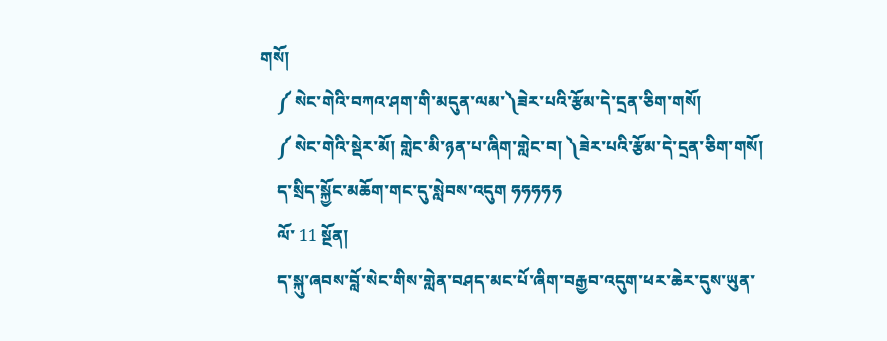གསོ།
    ༼ སེང་གེའི་བཀའ་ཤག་གི་མདུན་ལམ་༽ཟེར་པའི་རྩོམ་དེ་དྲན་ཅིག་གསོ།
    ༼ སེང་གེའི་སྡེར་མོ། གླེང་མི་ཉན་པ་ཞིག་གླེང་བ། ༽ཟེར་པའི་རྩོམ་དེ་དྲན་ཅིག་གསོ།
    ད་སྲིད་སྐྱོང་མཆོག་གང་དུ་སླེབས་འདུག ཧཧཧཧཧ
    ལོ་ 11 སྔོན།
    ད་སྐུ་ཞབས་བློ་སེང་གིས་གླེན་བཤད་མང་པོ་ཞིག་བརྒྱབ་འདུག་ཕར་ཆེར་དུས་ཡུན་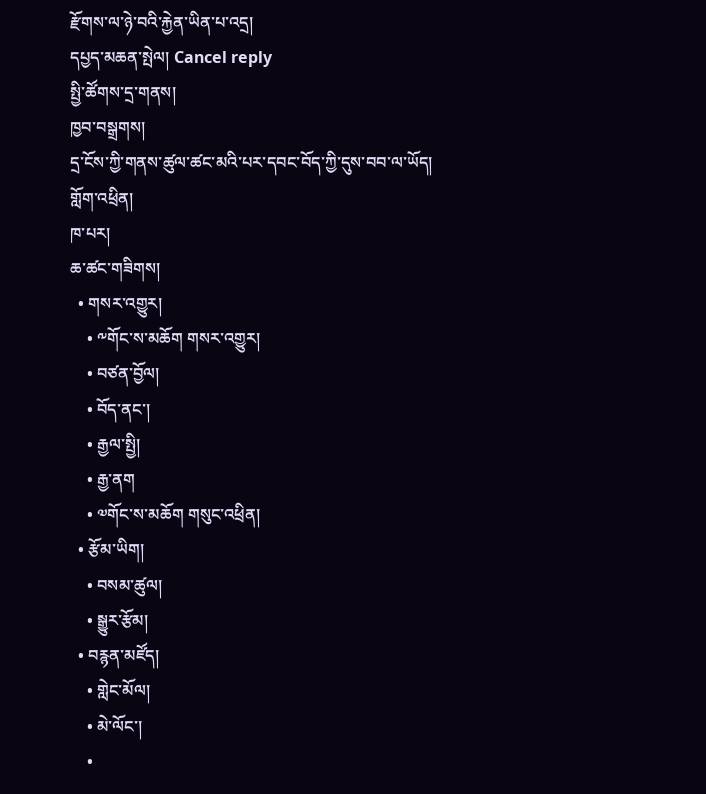རྫོགས་ལ་ཉེ་བའི་རྐྱེན་ཡིན་པ་འདྲ།
དཔྱད་མཆན་སྤེལ། Cancel reply
སྤྱི་ཚོགས་དྲ་གནས།
ཁྱབ་བསྒྲགས།
དྲ་ངོས་ཀྱི་གནས་ཚུལ་ཚང་མའི་པར་དབང་བོད་ཀྱི་དུས་བབ་ལ་ཡོད།
གློག་འཕྲིན།
ཁ་པར།
ཆ་ཚང་གཟིགས།
  • གསར་འགྱུར།
    • ༸གོང་ས་མཆོག གསར་འགྱུར།
    • བཙན་བྱོལ།
    • བོད་ནང་།
    • རྒྱལ་སྤྱི།
    • རྒྱ་ནག
    • ༧གོང་ས་མཆོག གསུང་འཕྲིན།
  • རྩོམ་ཡིག།
    • བསམ་ཚུལ།
    • སྒྱུར་རྩོམ།
  • བརྙན་མཛོད།
    • གླེང་མོལ།
    • མེ་ལོང་།
    •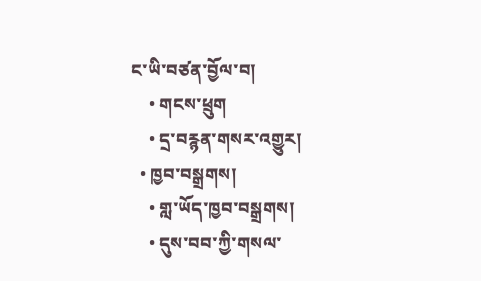ང་ཡི་བཙན་བྱོལ་བ།
    • གངས་ཕྲུག
    • དྲ་བརྙན་གསར་འགྱུར།
  • ཁྱབ་བསྒྲགས།
    • གླ་ཡོད་ཁྱབ་བསྒྲགས།
    • དུས་བབ་ཀྱི་གསལ་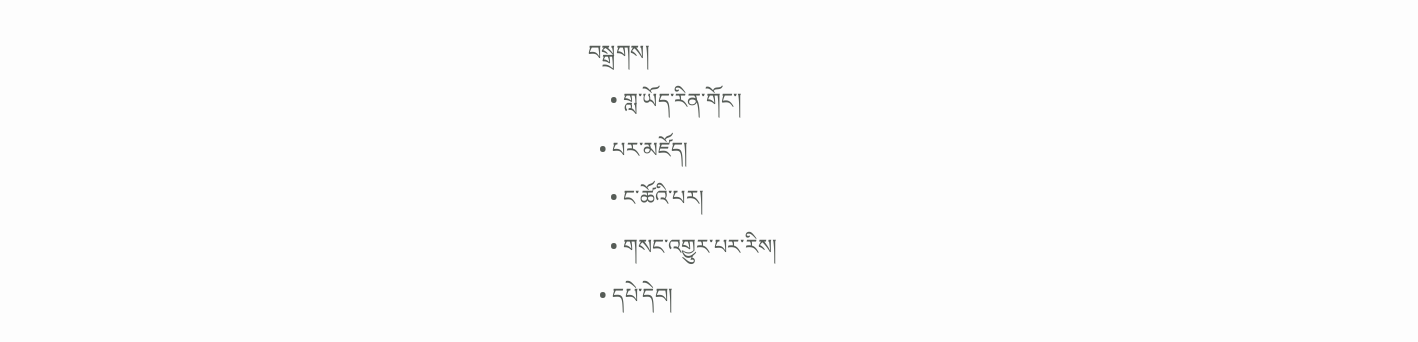བསྒྲགས།
    • གླ་ཡོད་རིན་གོང་།
  • པར་མཛོད།
    • ང་ཚོའི་པར།
    • གསང་འགྱུར་པར་རིས།
  • དཔེ་དེབ།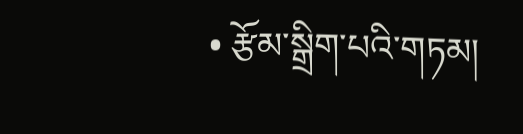• རྩོམ་སྒྲིག་པའི་གཏམ།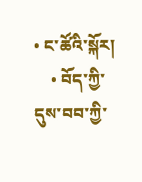• ང་ཚོའི་སྐོར།
    • བོད་ཀྱི་དུས་བབ་ཀྱི་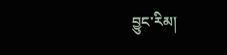བྱུང་རིམ།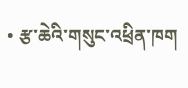• རྩ་ཆེའི་གསུང་འཕྲིན་ཁག